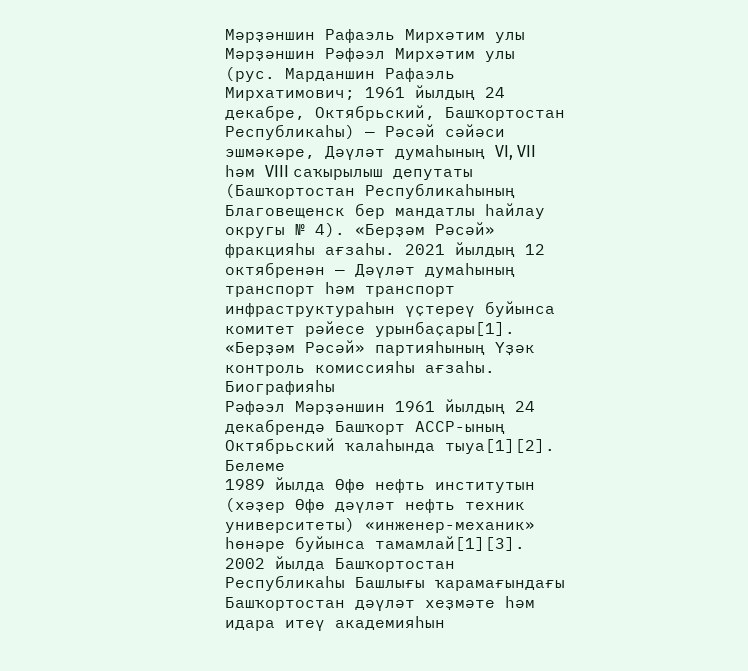Мәрҙәншин Рафаэль Мирхәтим улы
Мәрҙәншин Рәфәэл Мирхәтим улы (рус. Марданшин Рафаэль Мирхатимович; 1961 йылдың 24 декабре, Октябрьский, Башҡортостан Республикаhы) — Рәсәй сәйәси эшмәкәре, Дәүләт думаһының VI, VII һәм VIII саҡырылыш депутаты (Башҡортостан Республикаһының Благовещенск бер мандатлы һайлау округы № 4). «Берҙәм Рәсәй» фракцияһы ағзаһы. 2021 йылдың 12 октябренән — Дәүләт думаһының транспорт һәм транспорт инфраструктураһын үҫтереү буйынса комитет рәйесе урынбаҫары[1]. «Берҙәм Рәсәй» партияһының Үҙәк контроль комиссияһы ағзаһы.
Биографияһы
Рәфәэл Мәрҙәншин 1961 йылдың 24 декабрендә Башҡорт АССР-ының Октябрьский ҡалаһында тыуа[1][2].
Белеме
1989 йылда Өфө нефть институтын (хәҙер Өфө дәүләт нефть техник университеты) «инженер-механик» һөнәре буйынса тамамлай[1][3]. 2002 йылда Башҡортостан Республикаһы Башлығы ҡарамағындағы Башҡортостан дəүлəт хеҙмəте һəм идара итеү академияһын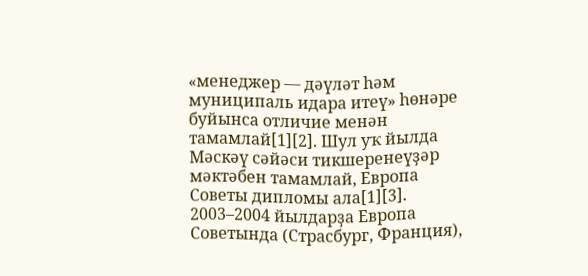«менеджер — дәүләт һәм муниципаль идара итеү» һөнәре буйынса отличие менән тамамлай[1][2]. Шул уҡ йылда Мәскәү сәйәси тикшеренеүҙәр мәктәбен тамамлай, Европа Советы дипломы ала[1][3]. 2003–2004 йылдарҙа Европа Советында (Страсбург, Франция),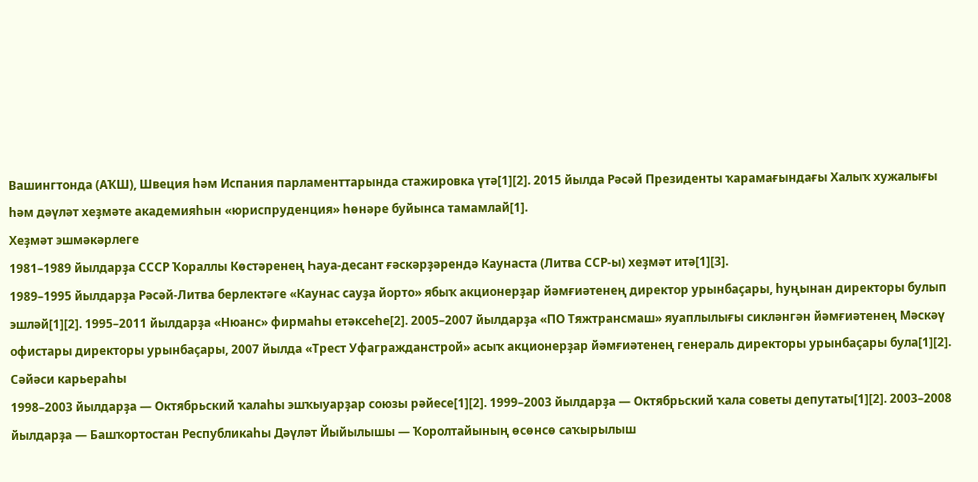Вашингтонда (АҠШ), Швеция һәм Испания парламенттарында стажировка үтә[1][2]. 2015 йылда Рәсәй Президенты ҡарамағындағы Халыҡ хужалығы һәм дәүләт хеҙмәте академияһын «юриспруденция» һөнәре буйынса тамамлай[1].
Хеҙмәт эшмәкәрлеге
1981–1989 йылдарҙа СССР Ҡораллы Көстәренең Һауа-десант ғәскәрҙәрендә Каунаста (Литва ССР-ы) хеҙмәт итә[1][3].
1989–1995 йылдарҙа Рәсәй-Литва берлектәге «Каунас сауҙа йорто» ябыҡ акционерҙар йәмғиәтенең директор урынбаҫары, һуңынан директоры булып эшләй[1][2]. 1995–2011 йылдарҙа «Нюанс» фирмаһы етәксеһе[2]. 2005–2007 йылдарҙа «ПО Тяжтрансмаш» яуаплылығы сикләнгән йәмғиәтенең Мәскәү офистары директоры урынбаҫары, 2007 йылда «Трест Уфагражданстрой» асыҡ акционерҙар йәмғиәтенең генераль директоры урынбаҫары була[1][2].
Сәйәси карьераһы
1998–2003 йылдарҙа — Октябрьский ҡалаһы эшҡыуарҙар союзы рәйесе[1][2]. 1999–2003 йылдарҙа — Октябрьский ҡала советы депутаты[1][2]. 2003–2008 йылдарҙа — Башҡортостан Республикаһы Дәүләт Йыйылышы — Ҡоролтайының өсөнсө саҡырылыш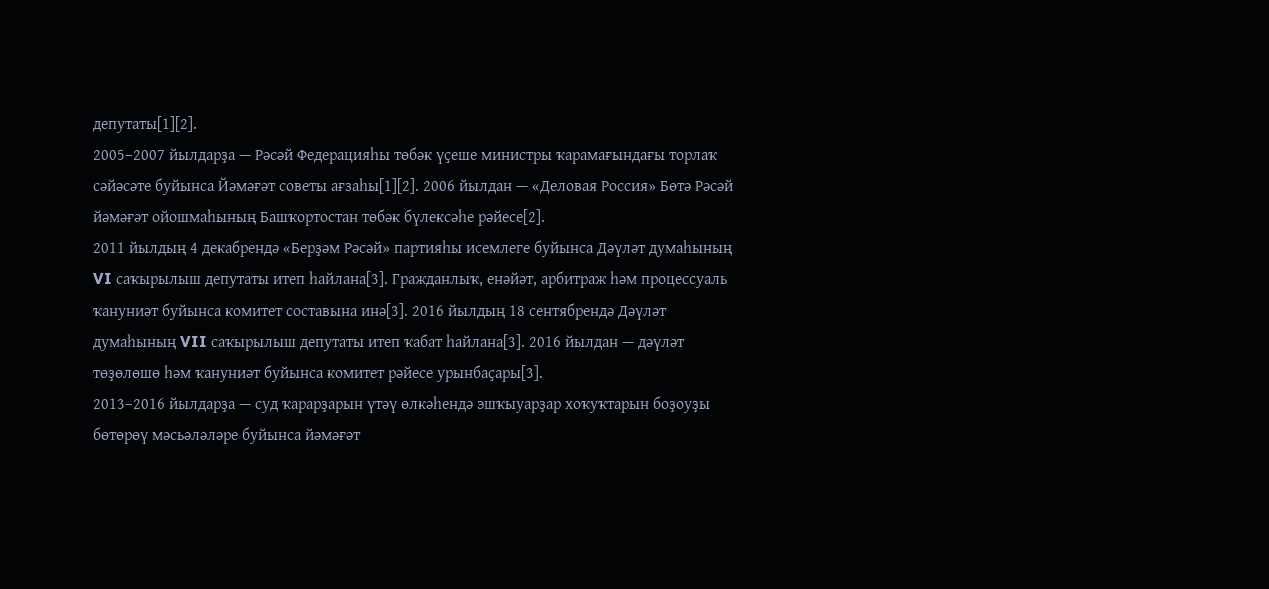депутаты[1][2].
2005–2007 йылдарҙа — Рәсәй Федерацияһы төбәк үҫеше министры ҡарамағындағы торлаҡ сәйәсәте буйынса Йәмәғәт советы ағзаһы[1][2]. 2006 йылдан — «Деловая Россия» Бөтә Рәсәй йәмәғәт ойошмаһының Башҡортостан төбәк бүлексәһе рәйесе[2].
2011 йылдың 4 декабрендә «Берҙәм Рәсәй» партияһы исемлеге буйынса Дәүләт думаһының VI саҡырылыш депутаты итеп һайлана[3]. Гражданлыҡ, енәйәт, арбитраж һәм процессуаль ҡануниәт буйынса комитет составына инә[3]. 2016 йылдың 18 сентябрендә Дәүләт думаһының VII саҡырылыш депутаты итеп ҡабат һайлана[3]. 2016 йылдан — дәүләт төҙөлөшө һәм ҡануниәт буйынса комитет рәйесе урынбаҫары[3].
2013–2016 йылдарҙа — суд ҡарарҙарын үтәү өлкәһендә эшҡыуарҙар хоҡуҡтарын боҙоуҙы бөтөрөү мәсьәләләре буйынса йәмәғәт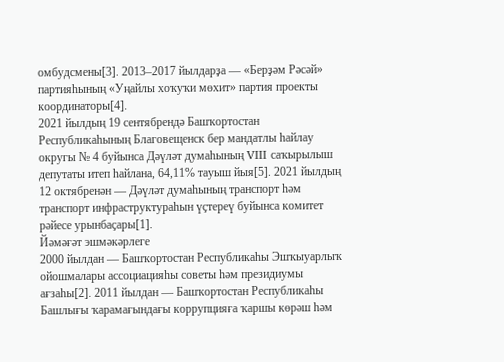омбудсмены[3]. 2013–2017 йылдарҙа — «Берҙәм Рәсәй» партияһының «Уңайлы хоҡуҡи мөхит» партия проекты координаторы[4].
2021 йылдың 19 сентябрендә Башҡортостан Республикаһының Благовещенск бер мандатлы һайлау округы № 4 буйынса Дәүләт думаһының VIII саҡырылыш депутаты итеп һайлана, 64,11% тауыш йыя[5]. 2021 йылдың 12 октябренән — Дәүләт думаһының транспорт һәм транспорт инфраструктураһын үҫтереү буйынса комитет рәйесе урынбаҫары[1].
Йәмәғәт эшмәкәрлеге
2000 йылдан — Башҡортостан Республикаһы Эшҡыуарлыҡ ойошмалары ассоциацияһы советы һәм президиумы ағзаһы[2]. 2011 йылдан — Башҡортостан Республикаһы Башлығы ҡарамағындағы коррупцияға ҡаршы көрәш һәм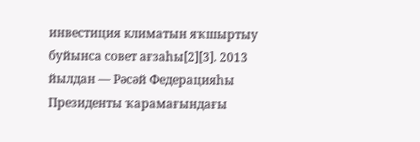инвестиция климатын яҡшыртыу буйынса совет ағзаһы[2][3]. 2013 йылдан — Рәсәй Федерацияһы Президенты ҡарамағындағы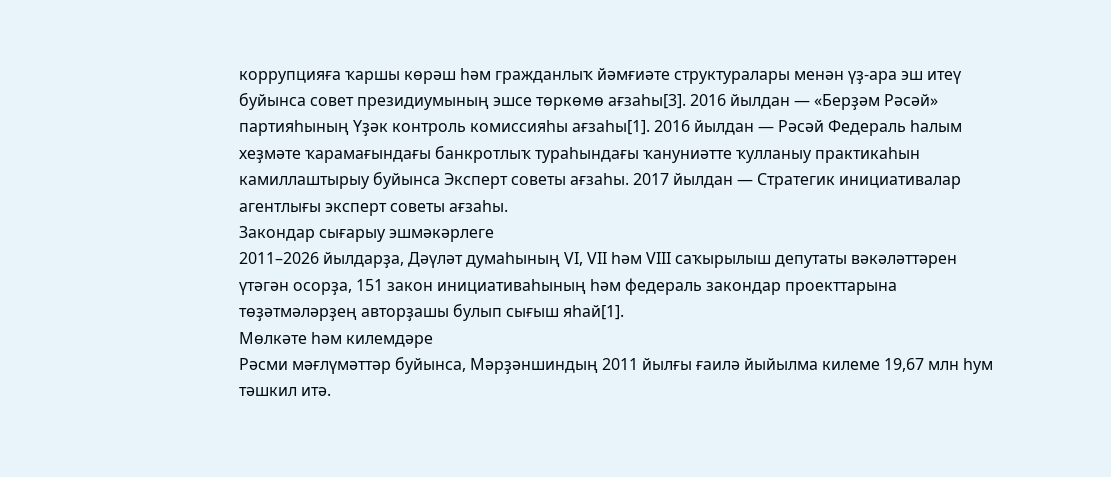коррупцияға ҡаршы көрәш һәм гражданлыҡ йәмғиәте структуралары менән үҙ-ара эш итеү буйынса совет президиумының эшсе төркөмө ағзаһы[3]. 2016 йылдан — «Берҙәм Рәсәй» партияһының Үҙәк контроль комиссияһы ағзаһы[1]. 2016 йылдан — Рәсәй Федераль һалым хеҙмәте ҡарамағындағы банкротлыҡ тураһындағы ҡануниәтте ҡулланыу практикаһын камиллаштырыу буйынса Эксперт советы ағзаһы. 2017 йылдан — Стратегик инициативалар агентлығы эксперт советы ағзаһы.
Закондар сығарыу эшмәкәрлеге
2011–2026 йылдарҙа, Дәүләт думаһының VI, VII һәм VIII саҡырылыш депутаты вәкәләттәрен үтәгән осорҙа, 151 закон инициативаһының һәм федераль закондар проекттарына төҙәтмәләрҙең авторҙашы булып сығыш яһай[1].
Мөлкәте һәм килемдәре
Рәсми мәғлүмәттәр буйынса, Мәрҙәншиндың 2011 йылғы ғаилә йыйылма килеме 19,67 млн һум тәшкил итә.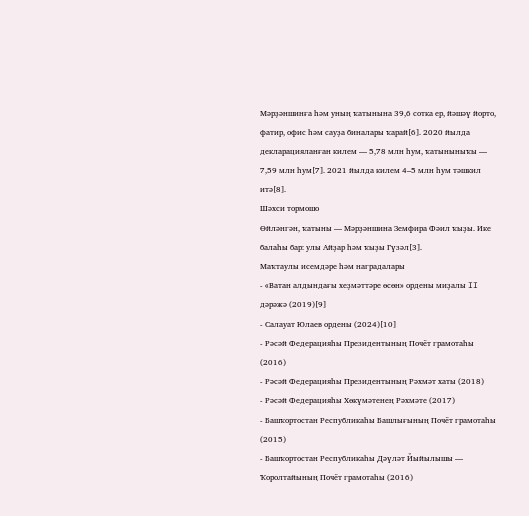Мәрҙәншинға һәм уның ҡатынына 39,6 сотка ер, йәшәү йорто, фатир, офиc һәм сауҙа биналары ҡарай[6]. 2020 йылда декларацияланған килем — 5,78 млн һум, ҡатыныныҡы — 7,59 млн һум[7]. 2021 йылда килем 4–5 млн һум тәшкил итә[8].
Шәхси тормошо
Өйләнгән, ҡатыны — Мәрҙәншина Земфира Фәил ҡыҙы. Ике балаһы бар: улы Айҙар һәм ҡыҙы Гүзәл[3].
Маҡтаулы исемдәре һәм наградалары
- «Ватан алдындағы хеҙмәттәре өсөн» ордены миҙалы II дәрәжә (2019)[9]
- Салауат Юлаев ордены (2024)[10]
- Рәсәй Федерацияһы Президентының Почёт грамотаһы (2016)
- Рәсәй Федерацияһы Президентының Рәхмәт хаты (2018)
- Рәсәй Федерацияһы Хөкүмәтенең Рәхмәте (2017)
- Башҡортостан Республикаһы Башлығының Почёт грамотаһы (2015)
- Башҡортостан Республикаһы Дәүләт Йыйылышы — Ҡоролтайының Почёт грамотаһы (2016)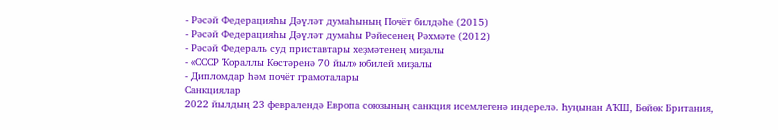- Рәсәй Федерацияһы Дәүләт думаһының Почёт билдәһе (2015)
- Рәсәй Федерацияһы Дәүләт думаһы Рәйесенең Рәхмәте (2012)
- Рәсәй Федераль суд приставтары хеҙмәтенең миҙалы
- «СССР Ҡораллы Көстәренә 70 йыл» юбилей миҙалы
- Дипломдар һәм почёт грамоталары
Санкциялар
2022 йылдың 23 февралендә Европа союзының санкция исемлегенә индерелә. Һуңынан АҠШ, Бөйөк Британия,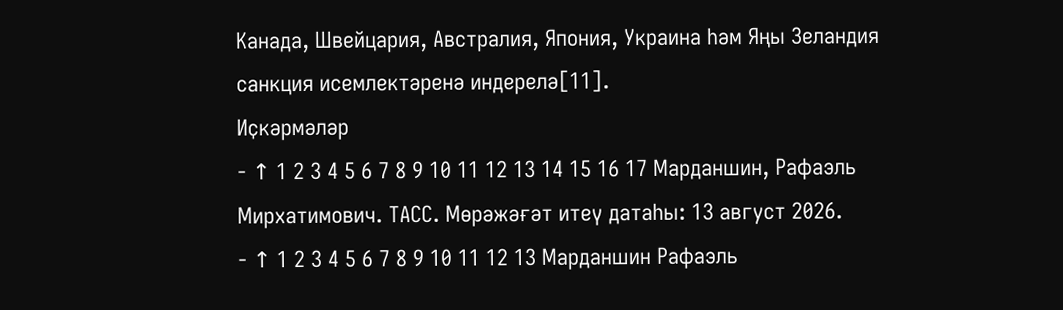Канада, Швейцария, Австралия, Япония, Украина һәм Яңы Зеландия санкция исемлектәренә индерелә[11].
Иҫкәрмәләр
- ↑ 1 2 3 4 5 6 7 8 9 10 11 12 13 14 15 16 17 Марданшин, Рафаэль Мирхатимович. ТАСС. Мөрәжәғәт итеү датаһы: 13 август 2026.
- ↑ 1 2 3 4 5 6 7 8 9 10 11 12 13 Марданшин Рафаэль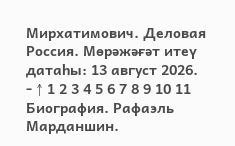Мирхатимович. Деловая Россия. Мөрәжәғәт итеү датаһы: 13 август 2026.
- ↑ 1 2 3 4 5 6 7 8 9 10 11 Биография. Рафаэль Марданшин.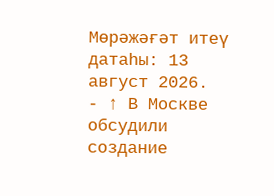Мөрәжәғәт итеү датаһы: 13 август 2026.
- ↑ В Москве обсудили создание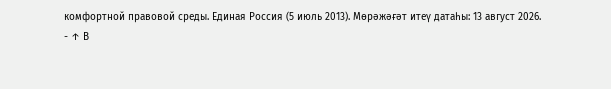комфортной правовой среды. Единая Россия (5 июль 2013). Мөрәжәғәт итеү датаһы: 13 август 2026.
- ↑ В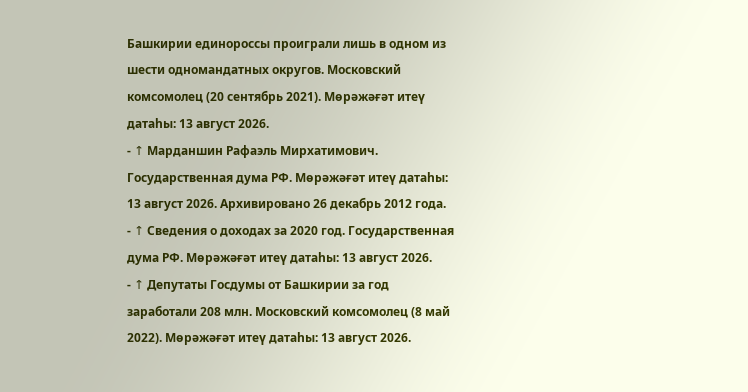Башкирии единороссы проиграли лишь в одном из шести одномандатных округов. Московский комсомолец (20 сентябрь 2021). Мөрәжәғәт итеү датаһы: 13 август 2026.
- ↑ Марданшин Рафаэль Мирхатимович. Государственная дума РФ. Мөрәжәғәт итеү датаһы: 13 август 2026. Архивировано 26 декабрь 2012 года.
- ↑ Сведения о доходах за 2020 год. Государственная дума РФ. Мөрәжәғәт итеү датаһы: 13 август 2026.
- ↑ Депутаты Госдумы от Башкирии за год заработали 208 млн. Московский комсомолец (8 май 2022). Мөрәжәғәт итеү датаһы: 13 август 2026.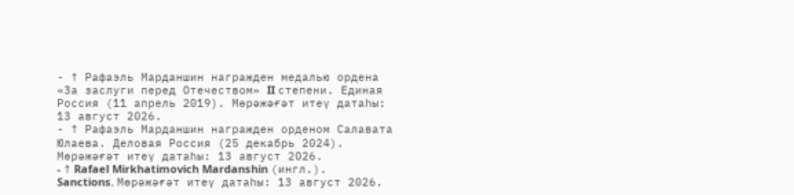- ↑ Рафаэль Марданшин награжден медалью ордена «За заслуги перед Отечеством» II степени. Единая Россия (11 апрель 2019). Мөрәжәғәт итеү датаһы: 13 август 2026.
- ↑ Рафаэль Марданшин награжден орденом Салавата Юлаева. Деловая Россия (25 декабрь 2024). Мөрәжәғәт итеү датаһы: 13 август 2026.
- ↑ Rafael Mirkhatimovich Mardanshin (ингл.). Sanctions. Мөрәжәғәт итеү датаһы: 13 август 2026.